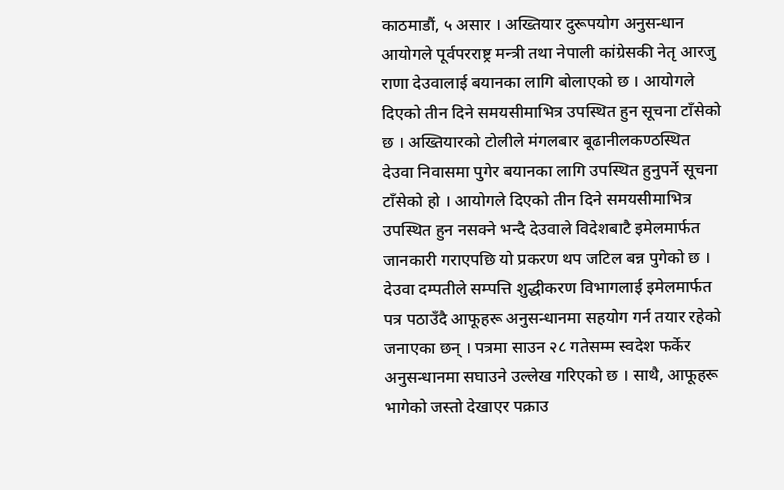काठमाडौं, ५ असार । अख्तियार दुरूपयोग अनुसन्धान आयोगले पूर्वपरराष्ट्र मन्त्री तथा नेपाली कांग्रेसकी नेतृ आरजु राणा देउवालाई बयानका लागि बोलाएको छ । आयोगले दिएको तीन दिने समयसीमाभित्र उपस्थित हुन सूचना टाँसेको छ । अख्तियारको टोलीले मंगलबार बूढानीलकण्ठस्थित देउवा निवासमा पुगेर बयानका लागि उपस्थित हुनुपर्ने सूचना टाँसेको हो । आयोगले दिएको तीन दिने समयसीमाभित्र उपस्थित हुन नसक्ने भन्दै देउवाले विदेशबाटै इमेलमार्फत जानकारी गराएपछि यो प्रकरण थप जटिल बन्न पुगेको छ ।
देउवा दम्पतीले सम्पत्ति शुद्धीकरण विभागलाई इमेलमार्फत पत्र पठाउँदै आफूहरू अनुसन्धानमा सहयोग गर्न तयार रहेको जनाएका छन् । पत्रमा साउन २८ गतेसम्म स्वदेश फर्केर अनुसन्धानमा सघाउने उल्लेख गरिएको छ । साथै, आफूहरू भागेको जस्तो देखाएर पक्राउ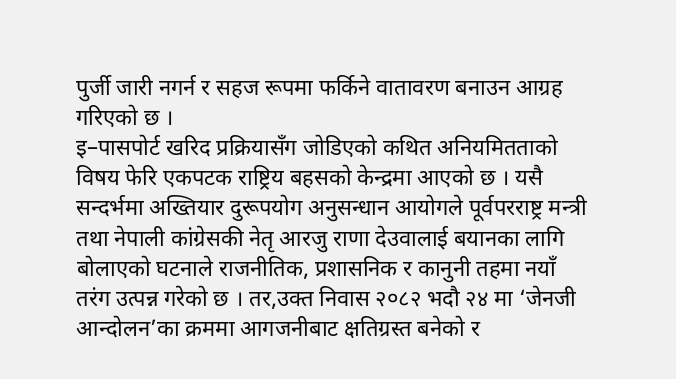पुर्जी जारी नगर्न र सहज रूपमा फर्किने वातावरण बनाउन आग्रह गरिएको छ ।
इ–पासपोर्ट खरिद प्रक्रियासँग जोडिएको कथित अनियमितताको विषय फेरि एकपटक राष्ट्रिय बहसको केन्द्रमा आएको छ । यसै सन्दर्भमा अख्तियार दुरूपयोग अनुसन्धान आयोगले पूर्वपरराष्ट्र मन्त्री तथा नेपाली कांग्रेसकी नेतृ आरजु राणा देउवालाई बयानका लागि बोलाएको घटनाले राजनीतिक, प्रशासनिक र कानुनी तहमा नयाँ तरंग उत्पन्न गरेको छ । तर,उक्त निवास २०८२ भदौ २४ मा ‘जेनजी आन्दोलन’का क्रममा आगजनीबाट क्षतिग्रस्त बनेको र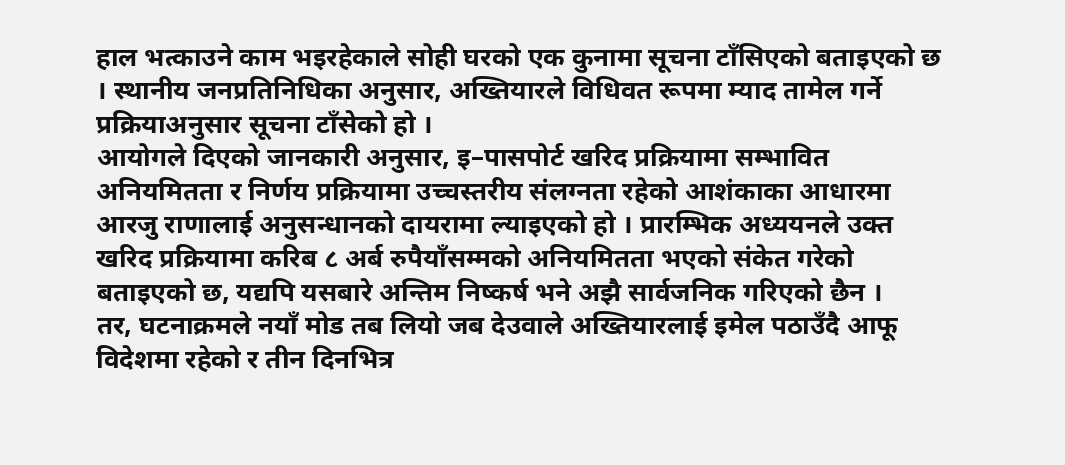हाल भत्काउने काम भइरहेकाले सोही घरको एक कुनामा सूचना टाँसिएको बताइएको छ । स्थानीय जनप्रतिनिधिका अनुसार, अख्तियारले विधिवत रूपमा म्याद तामेल गर्ने प्रक्रियाअनुसार सूचना टाँसेको हो ।
आयोगले दिएको जानकारी अनुसार, इ–पासपोर्ट खरिद प्रक्रियामा सम्भावित अनियमितता र निर्णय प्रक्रियामा उच्चस्तरीय संलग्नता रहेको आशंकाका आधारमा आरजु राणालाई अनुसन्धानको दायरामा ल्याइएको हो । प्रारम्भिक अध्ययनले उक्त खरिद प्रक्रियामा करिब ८ अर्ब रुपैयाँसम्मको अनियमितता भएको संकेत गरेको बताइएको छ, यद्यपि यसबारे अन्तिम निष्कर्ष भने अझै सार्वजनिक गरिएको छैन ।
तर, घटनाक्रमले नयाँ मोड तब लियो जब देउवाले अख्तियारलाई इमेल पठाउँदै आफू विदेशमा रहेको र तीन दिनभित्र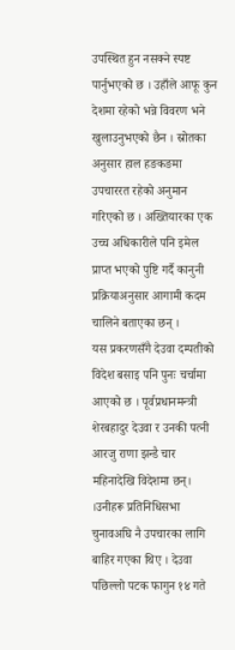उपस्थित हुन नसक्ने स्पष्ट पार्नुभएको छ । उहाँले आफू कुन देशमा रहेको भन्ने विवरण भने खुलाउनुभएको छैन । स्रोतका अनुसार हाल हङकङमा उपचाररत रहेको अनुमान गरिएको छ । अख्तियारका एक उच्च अधिकारीले पनि इमेल प्राप्त भएको पुष्टि गर्दै कानुनी प्रक्रियाअनुसार आगामी कदम चालिने बताएका छन् ।
यस प्रकरणसँगै देउवा दम्पतीको विदेश बसाइ पनि पुनः चर्चामा आएको छ । पूर्वप्रधानमन्त्री शेरबहादुर देउवा र उनकी पत्नी आरजु राणा झन्डै चार महिनादेखि विदेशमा छन्। ।उनीहरू प्रतिनिधिसभा चुनावअघि नै उपचारका लागि बाहिर गएका थिए । देउवा पछिल्लो पटक फागुन १४ गते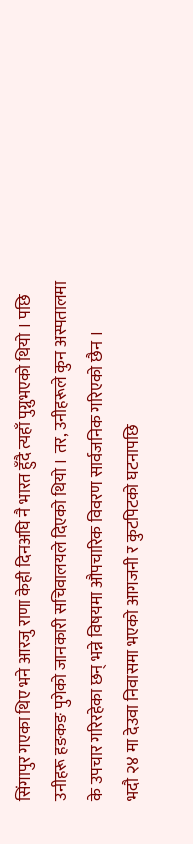सिंगापुर गएका थिए भने आरजु राणा केही दिनअघि नै भारत हुँदै त्यहाँ पुग्नुभएको थियो । पछि उनीहरू हङकङ पुगेको जानकारी सचिवालयले दिएको थियो । तर, उनीहरूले कुन अस्पतालमा के उपचार गरिरहेका छन् भन्ने विषयमा औपचारिक विवरण सार्वजनिक गरिएको छैन ।
भदौ २४ मा देउवा निवासमा भएको आगजनी र कुटपिटको घटनापछि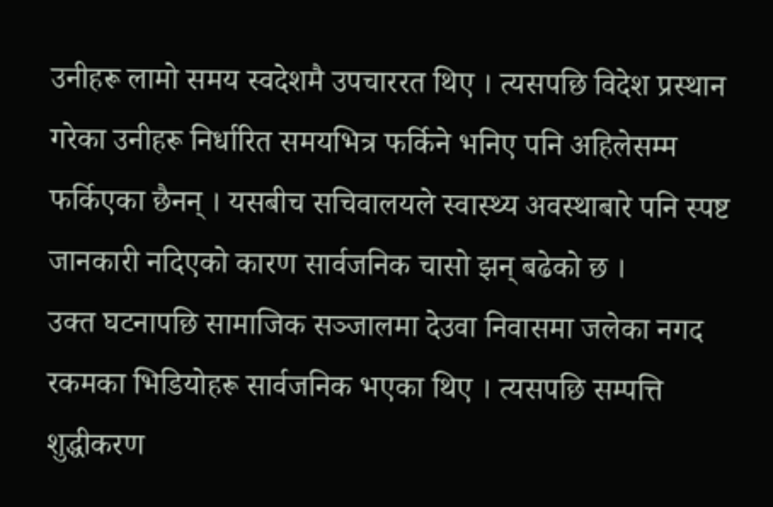उनीहरू लामो समय स्वदेशमै उपचाररत थिए । त्यसपछि विदेश प्रस्थान गरेका उनीहरू निर्धारित समयभित्र फर्किने भनिए पनि अहिलेसम्म फर्किएका छैनन् । यसबीच सचिवालयले स्वास्थ्य अवस्थाबारे पनि स्पष्ट जानकारी नदिएको कारण सार्वजनिक चासो झन् बढेको छ ।
उक्त घटनापछि सामाजिक सञ्जालमा देउवा निवासमा जलेका नगद रकमका भिडियोहरू सार्वजनिक भएका थिए । त्यसपछि सम्पत्ति शुद्धीकरण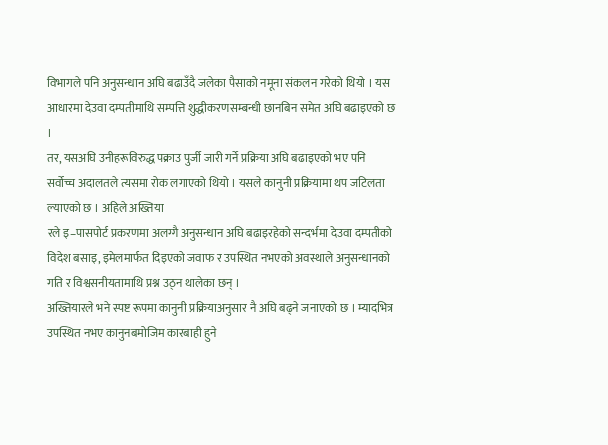विभागले पनि अनुसन्धान अघि बढाउँदै जलेका पैसाको नमूना संकलन गरेको थियो । यस आधारमा देउवा दम्पतीमाथि सम्पत्ति शुद्धीकरणसम्बन्धी छानबिन समेत अघि बढाइएको छ ।
तर, यसअघि उनीहरूविरुद्ध पक्राउ पुर्जी जारी गर्ने प्रक्रिया अघि बढाइएको भए पनि सर्वोच्च अदालतले त्यसमा रोक लगाएको थियो । यसले कानुनी प्रक्रियामा थप जटिलता ल्याएको छ । अहिले अख्तिया
रले इ–पासपोर्ट प्रकरणमा अलग्गै अनुसन्धान अघि बढाइरहेको सन्दर्भमा देउवा दम्पतीको विदेश बसाइ, इमेलमार्फत दिइएको जवाफ र उपस्थित नभएको अवस्थाले अनुसन्धानको गति र विश्वसनीयतामाथि प्रश्न उठ्न थालेका छन् ।
अख्तियारले भने स्पष्ट रूपमा कानुनी प्रक्रियाअनुसार नै अघि बढ्ने जनाएको छ । म्यादभित्र उपस्थित नभए कानुनबमोजिम कारबाही हुने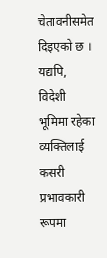चेतावनीसमेत दिइएको छ । यद्यपि, विदेशी भूमिमा रहेका व्यक्तिलाई कसरी प्रभावकारी रूपमा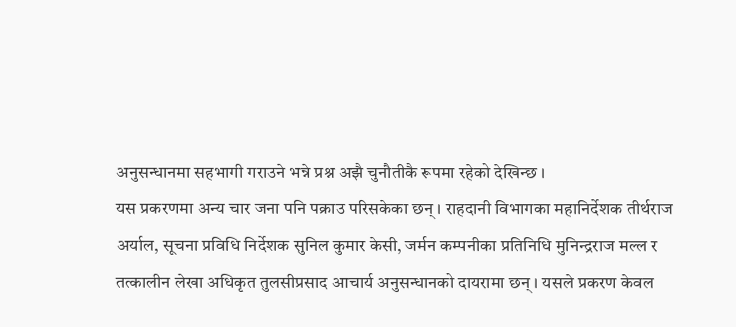अनुसन्धानमा सहभागी गराउने भन्ने प्रश्न अझै चुनौतीकै रूपमा रहेको देखिन्छ ।
यस प्रकरणमा अन्य चार जना पनि पक्राउ परिसकेका छन् । राहदानी विभागका महानिर्देशक तीर्थराज अर्याल, सूचना प्रविधि निर्देशक सुनिल कुमार केसी, जर्मन कम्पनीका प्रतिनिधि मुनिन्द्रराज मल्ल र तत्कालीन लेखा अधिकृत तुलसीप्रसाद आचार्य अनुसन्धानको दायरामा छन् । यसले प्रकरण केवल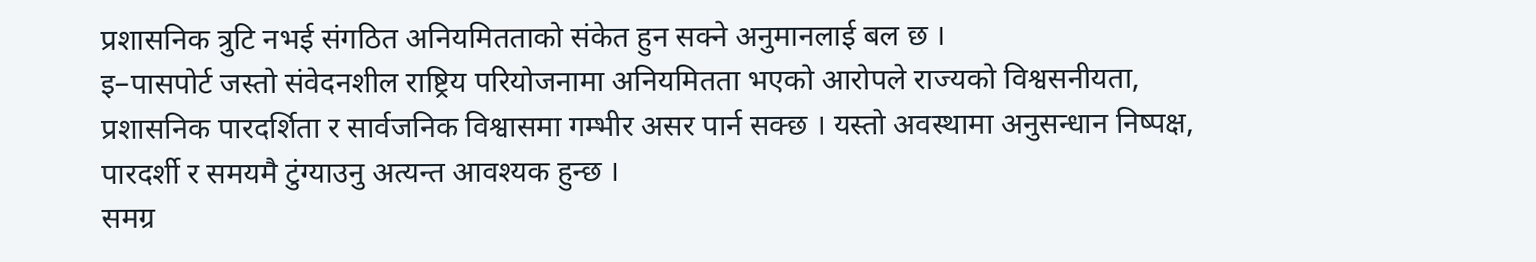प्रशासनिक त्रुटि नभई संगठित अनियमितताको संकेत हुन सक्ने अनुमानलाई बल छ ।
इ–पासपोर्ट जस्तो संवेदनशील राष्ट्रिय परियोजनामा अनियमितता भएको आरोपले राज्यको विश्वसनीयता, प्रशासनिक पारदर्शिता र सार्वजनिक विश्वासमा गम्भीर असर पार्न सक्छ । यस्तो अवस्थामा अनुसन्धान निष्पक्ष, पारदर्शी र समयमै टुंग्याउनु अत्यन्त आवश्यक हुन्छ ।
समग्र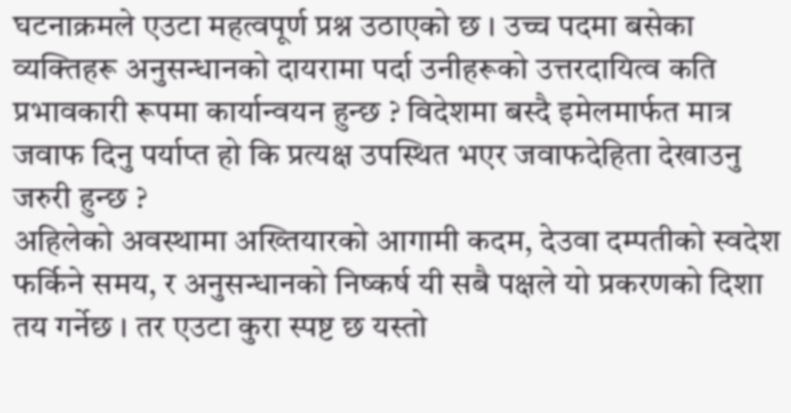घटनाक्रमले एउटा महत्वपूर्ण प्रश्न उठाएको छ । उच्च पदमा बसेका व्यक्तिहरू अनुसन्धानको दायरामा पर्दा उनीहरूको उत्तरदायित्व कति प्रभावकारी रूपमा कार्यान्वयन हुन्छ ? विदेशमा बस्दै इमेलमार्फत मात्र जवाफ दिनु पर्याप्त हो कि प्रत्यक्ष उपस्थित भएर जवाफदेहिता देखाउनु जरुरी हुन्छ ?
अहिलेको अवस्थामा अख्तियारको आगामी कदम, देउवा दम्पतीको स्वदेश फर्किने समय, र अनुसन्धानको निष्कर्ष यी सबै पक्षले यो प्रकरणको दिशा तय गर्नेछ । तर एउटा कुरा स्पष्ट छ यस्तो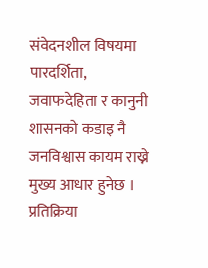संवेदनशील विषयमा पारदर्शिता, जवाफदेहिता र कानुनी शासनको कडाइ नै जनविश्वास कायम राख्ने मुख्य आधार हुनेछ ।
प्रतिक्रिया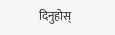दिनुहोस्